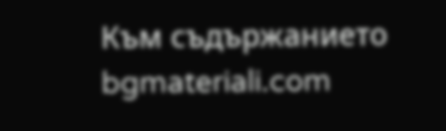Към съдържанието
bgmateriali.com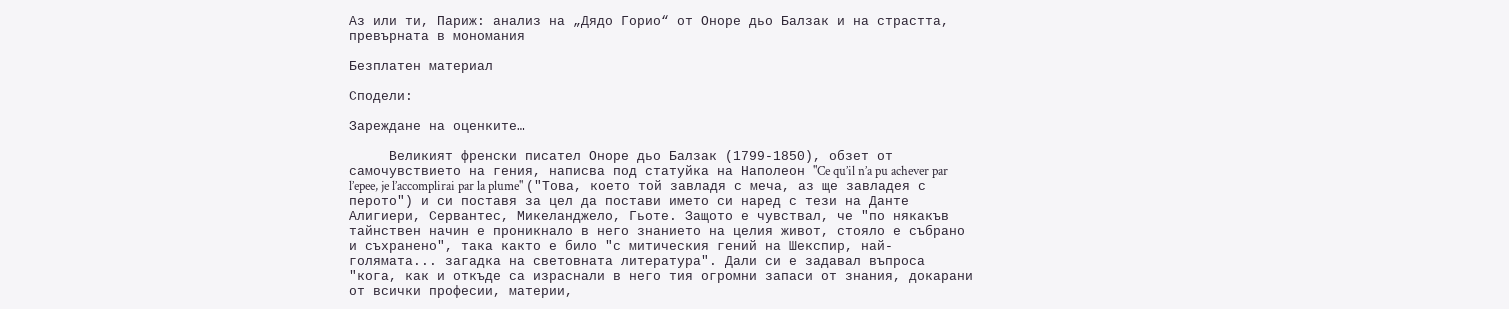Аз или ти, Париж: анализ на „Дядо Горио“ от Оноре дьо Балзак и на страстта, превърната в мономания

Безплатен материал

Сподели:

Зареждане на оценките…

     Великият френски писател Оноре дьо Балзак (1799-1850), обзет от самочувствието на гения, написва под статуйка на Наполеон "Ce qu’il n’a pu achever par l’epee, je l’accomplirai par la plume" ("Това, което той завладя с меча, аз ще завладея с перото") и си поставя за цел да постави името си наред с тези на Данте Алигиери, Сервантес, Микеланджело, Гьоте. Защото е чувствал, че "по някакъв тайнствен начин е проникнало в него знанието на целия живот, стояло е събрано и съхранено", така както е било "с митическия гений на Шекспир, най-голямата... загадка на световната литература". Дали си е задавал въпроса "кога, как и откъде са израснали в него тия огромни запаси от знания, докарани от всички професии, материи,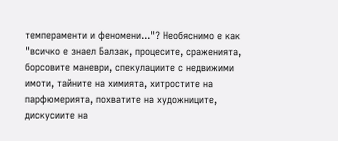темпераменти и феномени..."? Необяснимо е как "всичко е знаел Балзак, процесите, сраженията, борсовите маневри, спекулациите с недвижими имоти, тайните на химията, хитростите на парфюмерията, похватите на художниците, дискусиите на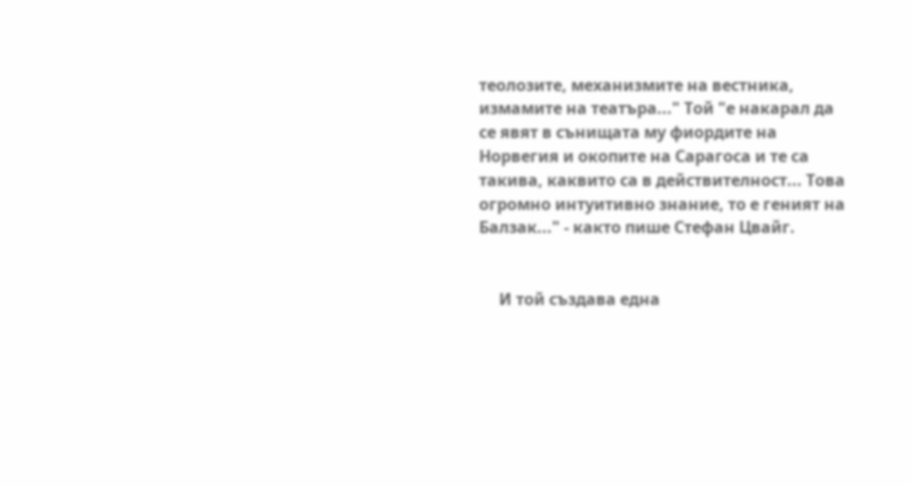теолозите, механизмите на вестника, измамите на театъра..." Той "е накарал да се явят в сънищата му фиордите на Норвегия и окопите на Сарагоса и те са такива, каквито са в действителност... Това огромно интуитивно знание, то е геният на Балзак..." - както пише Стефан Цвайг.


     И той създава една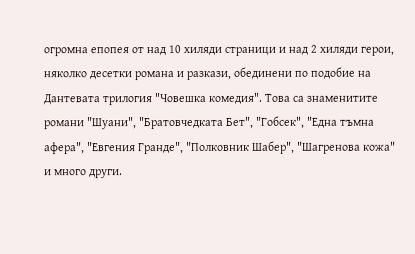огромна епопея от над 10 хиляди страници и над 2 хиляди герои, няколко десетки романа и разкази, обединени по подобие на Дантевата трилогия "Човешка комедия". Това са знаменитите романи "Шуани", "Братовчедката Бет", "Гобсек", "Една тъмна афера", "Евгения Гранде", "Полковник Шабер", "Шагренова кожа" и много други.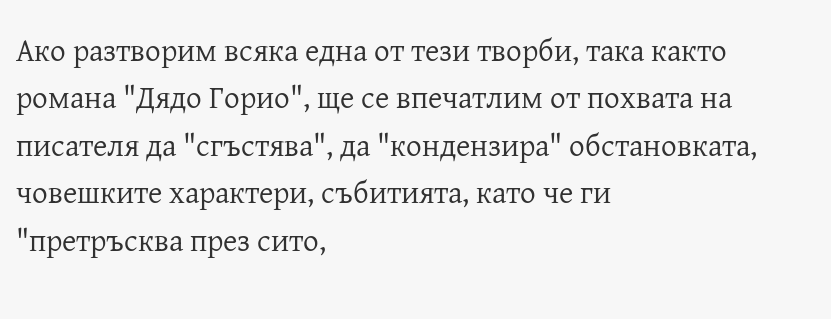Ако разтворим всяка една от тези творби, така както романа "Дядо Горио", ще се впечатлим от похвата на писателя да "сгъстява", да "кондензира" обстановката, човешките характери, събитията, като че ги "претръсква през сито,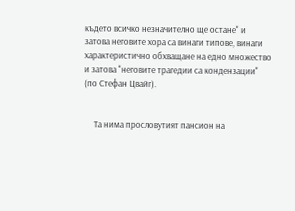където всичко незначително ще остане" и затова неговите хора са винаги типове, винаги характеристично обхващане на едно множество и затова "неговите трагедии са кондензации" (по Стефан Цвайг).


     Та нима прословутият пансион на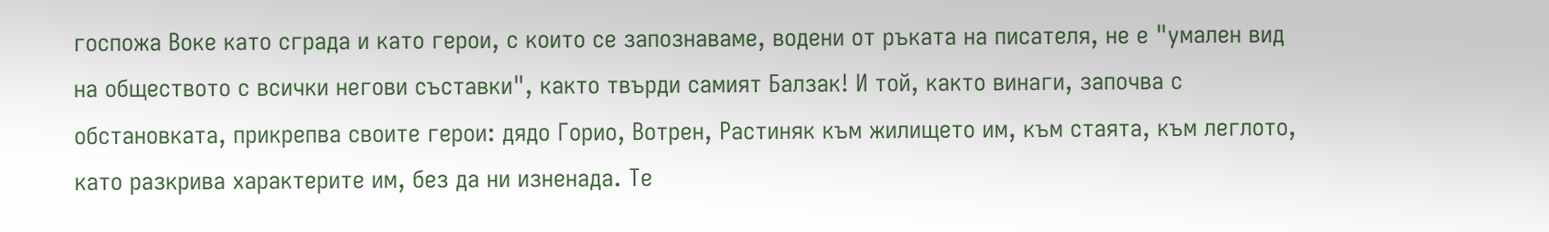госпожа Воке като сграда и като герои, с които се запознаваме, водени от ръката на писателя, не е "умален вид на обществото с всички негови съставки", както твърди самият Балзак! И той, както винаги, започва с обстановката, прикрепва своите герои: дядо Горио, Вотрен, Растиняк към жилището им, към стаята, към леглото, като разкрива характерите им, без да ни изненада. Те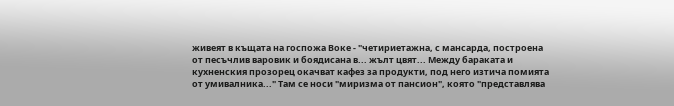живеят в къщата на госпожа Воке - "четириетажна, с мансарда, построена от песъчлив варовик и боядисана в... жълт цвят... Между бараката и кухненския прозорец окачват кафез за продукти, под него изтича помията от умивалника..." Там се носи "миризма от пансион", която "представлява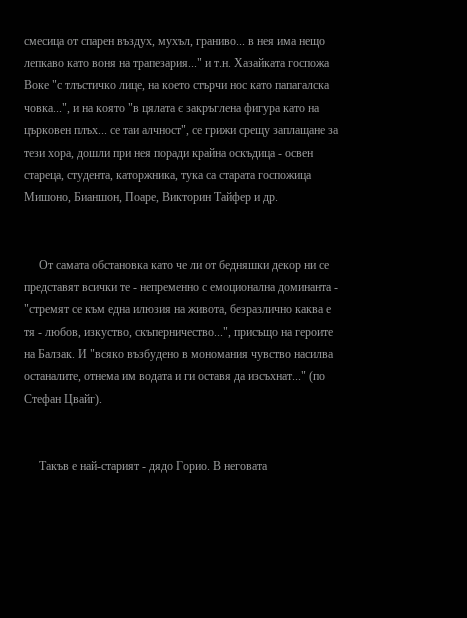смесица от спарен въздух, мухъл, граниво... в нея има нещо лепкаво като воня на трапезария..." и т.н. Хазайката госпожа Воке "с тлъстичко лице, на което стърчи нос като папагалска човка...", и на която "в цялата є закръглена фигура като на църковен плъх... се таи алчност", се грижи срещу заплащане за тези хора, дошли при нея поради крайна оскъдица - освен стареца, студента, каторжника, тука са старата госпожица Мишоно, Бианшон, Поаре, Викторин Тайфер и др.


     От самата обстановка като че ли от бедняшки декор ни се представят всички те - непременно с емоционална доминанта - "стремят се към една илюзия на живота, безразлично каква е тя - любов, изкуство, скъперничество...", присъщо на героите на Балзак. И "всяко възбудено в мономания чувство насилва останалите, отнема им водата и ги оставя да изсъхнат..." (по Стефан Цвайг).


     Такъв е най-старият - дядо Горио. В неговата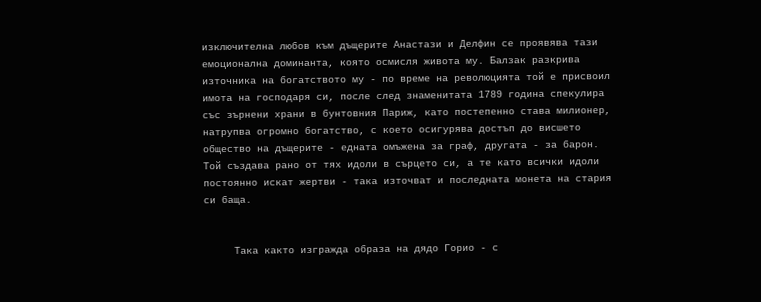изключителна любов към дъщерите Анастази и Делфин се проявява тази емоционална доминанта, която осмисля живота му. Балзак разкрива източника на богатството му - по време на революцията той е присвоил имота на господаря си, после след знаменитата 1789 година спекулира със зърнени храни в бунтовния Париж, като постепенно става милионер, натрупва огромно богатство, с което осигурява достъп до висшето общество на дъщерите - едната омъжена за граф, другата - за барон. Той създава рано от тях идоли в сърцето си, а те като всички идоли постоянно искат жертви - така източват и последната монета на стария си баща.


     Така както изгражда образа на дядо Горио - с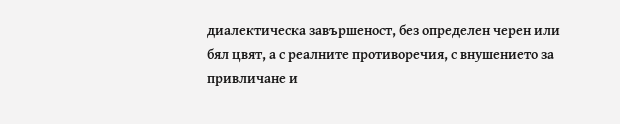диалектическа завършеност, без определен черен или бял цвят, а с реалните противоречия, с внушението за привличане и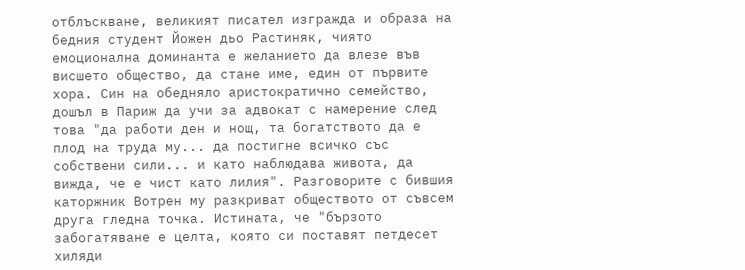отблъскване, великият писател изгражда и образа на бедния студент Йожен дьо Растиняк, чиято емоционална доминанта е желанието да влезе във висшето общество, да стане име, един от първите хора. Син на обедняло аристократично семейство, дошъл в Париж да учи за адвокат с намерение след това "да работи ден и нощ, та богатството да е плод на труда му... да постигне всичко със собствени сили... и като наблюдава живота, да вижда, че е чист като лилия". Разговорите с бившия каторжник Вотрен му разкриват обществото от съвсем друга гледна точка. Истината, че "бързото забогатяване е целта, която си поставят петдесет хиляди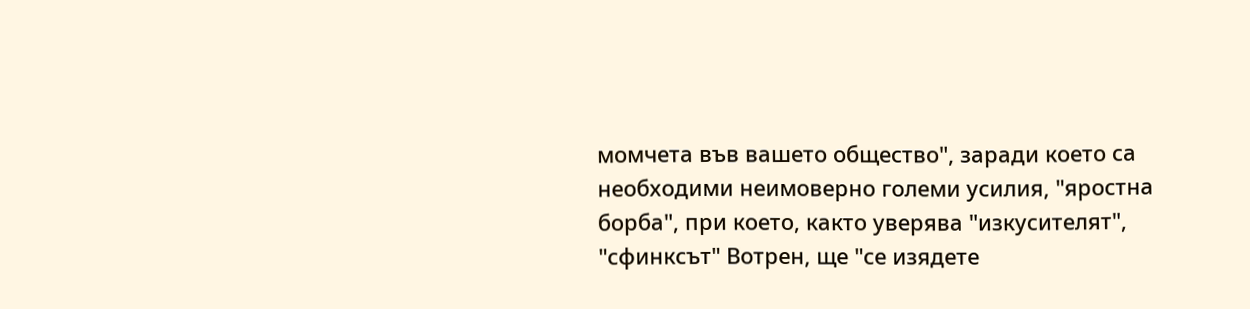момчета във вашето общество", заради което са необходими неимоверно големи усилия, "яростна борба", при което, както уверява "изкусителят", "сфинксът" Вотрен, ще "се изядете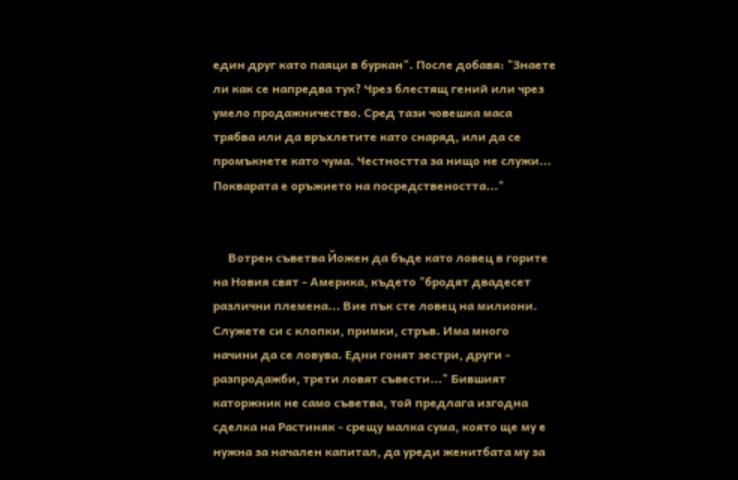един друг като паяци в буркан". После добавя: "Знаете ли как се напредва тук? Чрез блестящ гений или чрез умело продажничество. Сред тази човешка маса трябва или да връхлетите като снаряд, или да се промъкнете като чума. Честността за нищо не служи... Покварата е оръжието на посредствеността..."


     Вотрен съветва Йожен да бъде като ловец в горите на Новия свят - Америка, където "бродят двадесет различни племена... Вие пък сте ловец на милиони. Служете си с клопки, примки, стръв. Има много начини да се ловува. Едни гонят зестри, други - разпродажби, трети ловят съвести..." Бившият каторжник не само съветва, той предлага изгодна сделка на Растиняк - срещу малка сума, която ще му е нужна за начален капитал, да уреди женитбата му за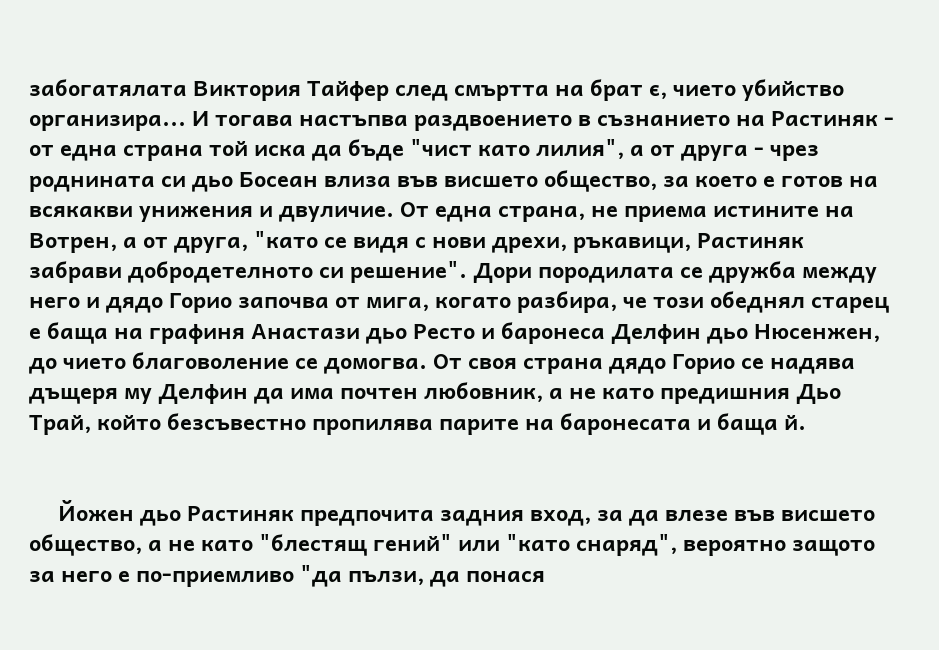забогатялата Виктория Тайфер след смъртта на брат є, чието убийство организира... И тогава настъпва раздвоението в съзнанието на Растиняк - от една страна той иска да бъде "чист като лилия", а от друга - чрез роднината си дьо Босеан влиза във висшето общество, за което е готов на всякакви унижения и двуличие. От една страна, не приема истините на Вотрен, а от друга, "като се видя с нови дрехи, ръкавици, Растиняк забрави добродетелното си решение". Дори породилата се дружба между него и дядо Горио започва от мига, когато разбира, че този обеднял старец е баща на графиня Анастази дьо Ресто и баронеса Делфин дьо Нюсенжен, до чието благоволение се домогва. От своя страна дядо Горио се надява дъщеря му Делфин да има почтен любовник, а не като предишния Дьо Трай, който безсъвестно пропилява парите на баронесата и баща й.


     Йожен дьо Растиняк предпочита задния вход, за да влезе във висшето общество, а не като "блестящ гений" или "като снаряд", вероятно защото за него е по-приемливо "да пълзи, да понася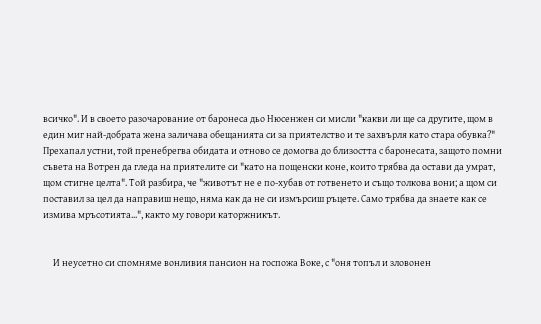всичко". И в своето разочарование от баронеса дьо Нюсенжен си мисли "какви ли ще са другите, щом в един миг най-добрата жена заличава обещанията си за приятелство и те захвърля като стара обувка?" Прехапал устни, той пренебрегва обидата и отново се домогва до близостта с баронесата, защото помни съвета на Вотрен да гледа на приятелите си "като на пощенски коне, които трябва да остави да умрат, щом стигне целта". Той разбира, че "животът не е по-хубав от готвенето и също толкова вони; а щом си поставил за цел да направиш нещо, няма как да не си измърсиш ръцете. Само трябва да знаете как се измива мръсотията...", както му говори каторжникът.


     И неусетно си спомняме вонливия пансион на госпожа Воке, с "оня топъл и зловонен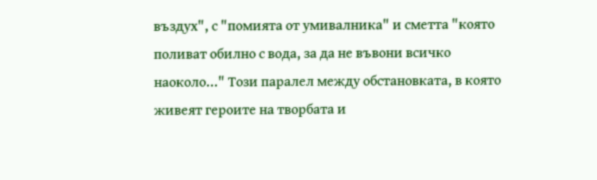въздух", с "помията от умивалника" и сметта "която поливат обилно с вода, за да не въвони всичко наоколо..." Този паралел между обстановката, в която живеят героите на творбата и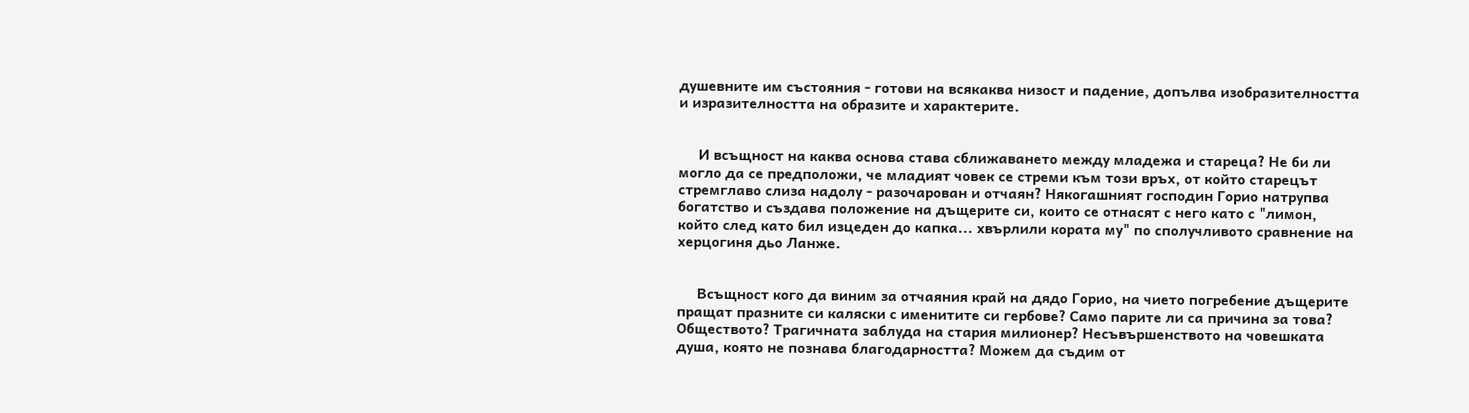душевните им състояния - готови на всякаква низост и падение, допълва изобразителността и изразителността на образите и характерите.


     И всъщност на каква основа става сближаването между младежа и стареца? Не би ли могло да се предположи, че младият човек се стреми към този връх, от който старецът стремглаво слиза надолу - разочарован и отчаян? Някогашният господин Горио натрупва богатство и създава положение на дъщерите си, които се отнасят с него като с "лимон, който след като бил изцеден до капка... хвърлили кората му" по сполучливото сравнение на херцогиня дьо Ланже.


     Всъщност кого да виним за отчаяния край на дядо Горио, на чието погребение дъщерите пращат празните си каляски с именитите си гербове? Само парите ли са причина за това? Обществото? Трагичната заблуда на стария милионер? Несъвършенството на човешката душа, която не познава благодарността? Можем да съдим от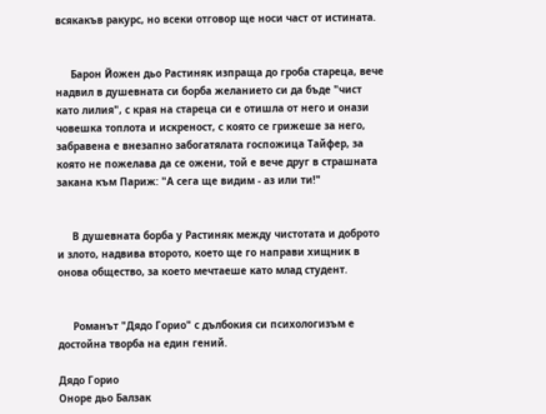всякакъв ракурс, но всеки отговор ще носи част от истината.


     Барон Йожен дьо Растиняк изпраща до гроба стареца, вече надвил в душевната си борба желанието си да бъде "чист като лилия", с края на стареца си е отишла от него и онази човешка топлота и искреност, с която се грижеше за него, забравена е внезапно забогатялата госпожица Тайфер, за която не пожелава да се ожени, той е вече друг в страшната закана към Париж: "А сега ще видим - аз или ти!"


     В душевната борба у Растиняк между чистотата и доброто и злото, надвива второто, което ще го направи хищник в онова общество, за което мечтаеше като млад студент.


     Романът "Дядо Горио" с дълбокия си психологизъм е достойна творба на един гений.

Дядо Горио
Оноре дьо Балзак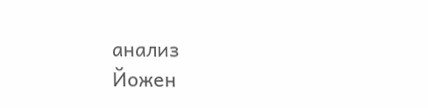анализ
Йожен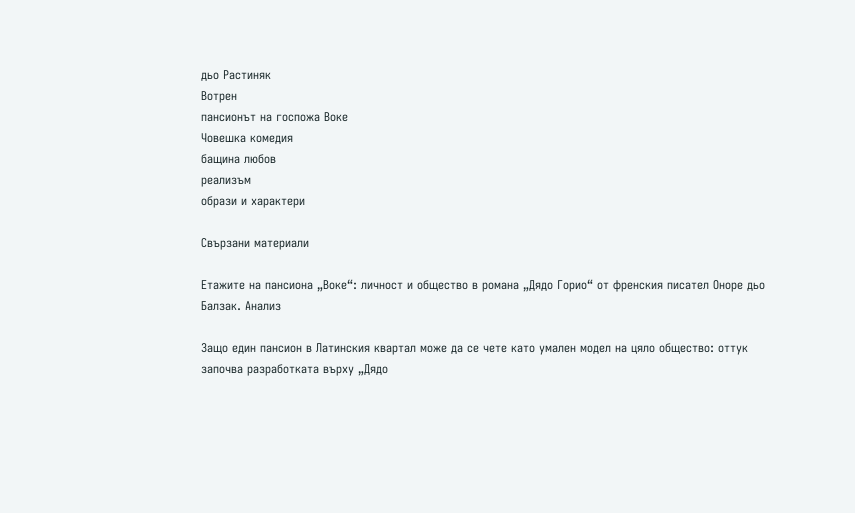дьо Растиняк
Вотрен
пансионът на госпожа Воке
Човешка комедия
бащина любов
реализъм
образи и характери

Свързани материали

Етажите на пансиона „Воке“: личност и общество в романа „Дядо Горио“ от френския писател Оноре дьо Балзак. Анализ

Защо един пансион в Латинския квартал може да се чете като умален модел на цяло общество: оттук започва разработката върху „Дядо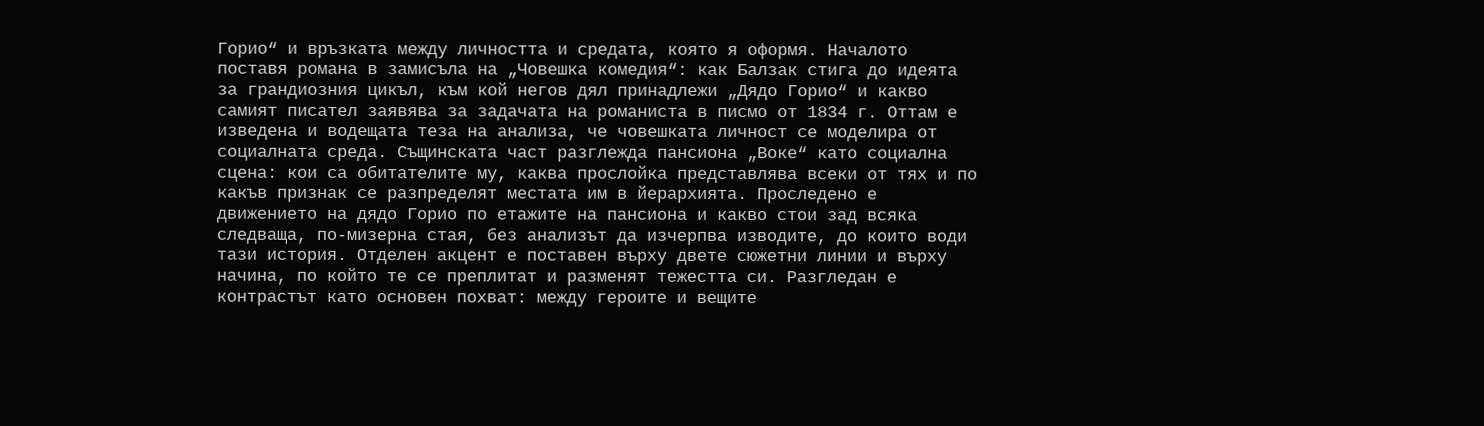Горио“ и връзката между личността и средата, която я оформя. Началото поставя романа в замисъла на „Човешка комедия“: как Балзак стига до идеята за грандиозния цикъл, към кой негов дял принадлежи „Дядо Горио“ и какво самият писател заявява за задачата на романиста в писмо от 1834 г. Оттам е изведена и водещата теза на анализа, че човешката личност се моделира от социалната среда. Същинската част разглежда пансиона „Воке“ като социална сцена: кои са обитателите му, каква прослойка представлява всеки от тях и по какъв признак се разпределят местата им в йерархията. Проследено е движението на дядо Горио по етажите на пансиона и какво стои зад всяка следваща, по-мизерна стая, без анализът да изчерпва изводите, до които води тази история. Отделен акцент е поставен върху двете сюжетни линии и върху начина, по който те се преплитат и разменят тежестта си. Разгледан е контрастът като основен похват: между героите и вещите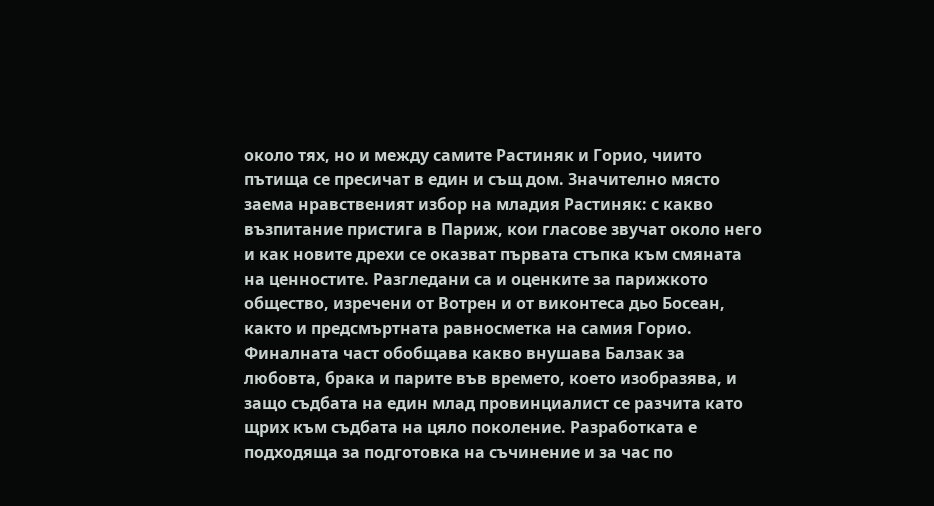около тях, но и между самите Растиняк и Горио, чиито пътища се пресичат в един и същ дом. Значително място заема нравственият избор на младия Растиняк: с какво възпитание пристига в Париж, кои гласове звучат около него и как новите дрехи се оказват първата стъпка към смяната на ценностите. Разгледани са и оценките за парижкото общество, изречени от Вотрен и от виконтеса дьо Босеан, както и предсмъртната равносметка на самия Горио. Финалната част обобщава какво внушава Балзак за любовта, брака и парите във времето, което изобразява, и защо съдбата на един млад провинциалист се разчита като щрих към съдбата на цяло поколение. Разработката е подходяща за подготовка на съчинение и за час по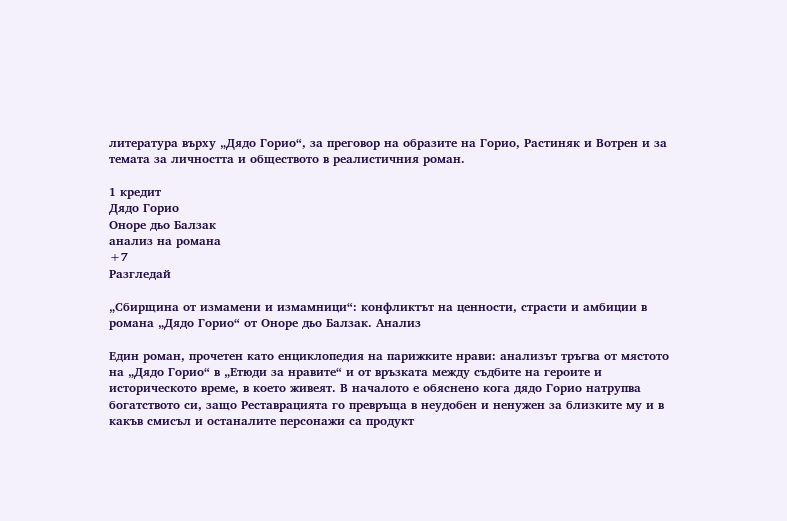литература върху „Дядо Горио“, за преговор на образите на Горио, Растиняк и Вотрен и за темата за личността и обществото в реалистичния роман.

1 кредит
Дядо Горио
Оноре дьо Балзак
анализ на романа
+7
Разгледай

„Сбирщина от измамени и измамници“: конфликтът на ценности, страсти и амбиции в романа „Дядо Горио“ от Оноре дьо Балзак. Анализ

Един роман, прочетен като енциклопедия на парижките нрави: анализът тръгва от мястото на „Дядо Горио“ в „Етюди за нравите“ и от връзката между съдбите на героите и историческото време, в което живеят. В началото е обяснено кога дядо Горио натрупва богатството си, защо Реставрацията го превръща в неудобен и ненужен за близките му и в какъв смисъл и останалите персонажи са продукт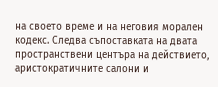на своето време и на неговия морален кодекс. Следва съпоставката на двата пространствени центъра на действието, аристократичните салони и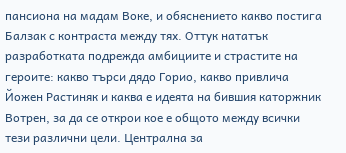пансиона на мадам Воке, и обяснението какво постига Балзак с контраста между тях. Оттук нататък разработката подрежда амбициите и страстите на героите: какво търси дядо Горио, какво привлича Йожен Растиняк и каква е идеята на бившия каторжник Вотрен, за да се открои кое е общото между всички тези различни цели. Централна за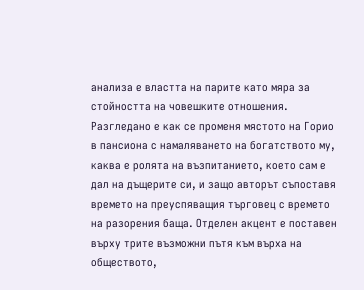анализа е властта на парите като мяра за стойността на човешките отношения. Разгледано е как се променя мястото на Горио в пансиона с намаляването на богатството му, каква е ролята на възпитанието, което сам е дал на дъщерите си, и защо авторът съпоставя времето на преуспяващия търговец с времето на разорения баща. Отделен акцент е поставен върху трите възможни пътя към върха на обществото,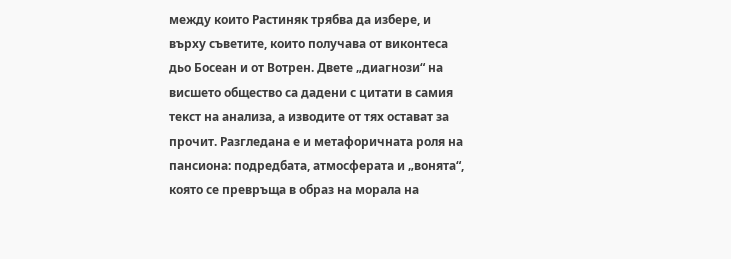между които Растиняк трябва да избере, и върху съветите, които получава от виконтеса дьо Босеан и от Вотрен. Двете „диагнози“ на висшето общество са дадени с цитати в самия текст на анализа, а изводите от тях остават за прочит. Разгледана е и метафоричната роля на пансиона: подредбата, атмосферата и „вонята“, която се превръща в образ на морала на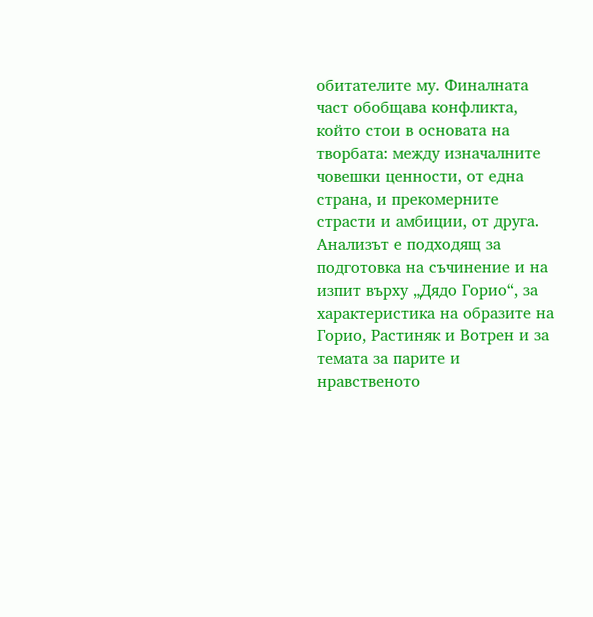обитателите му. Финалната част обобщава конфликта, който стои в основата на творбата: между изначалните човешки ценности, от една страна, и прекомерните страсти и амбиции, от друга. Анализът е подходящ за подготовка на съчинение и на изпит върху „Дядо Горио“, за характеристика на образите на Горио, Растиняк и Вотрен и за темата за парите и нравственото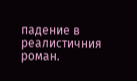падение в реалистичния роман.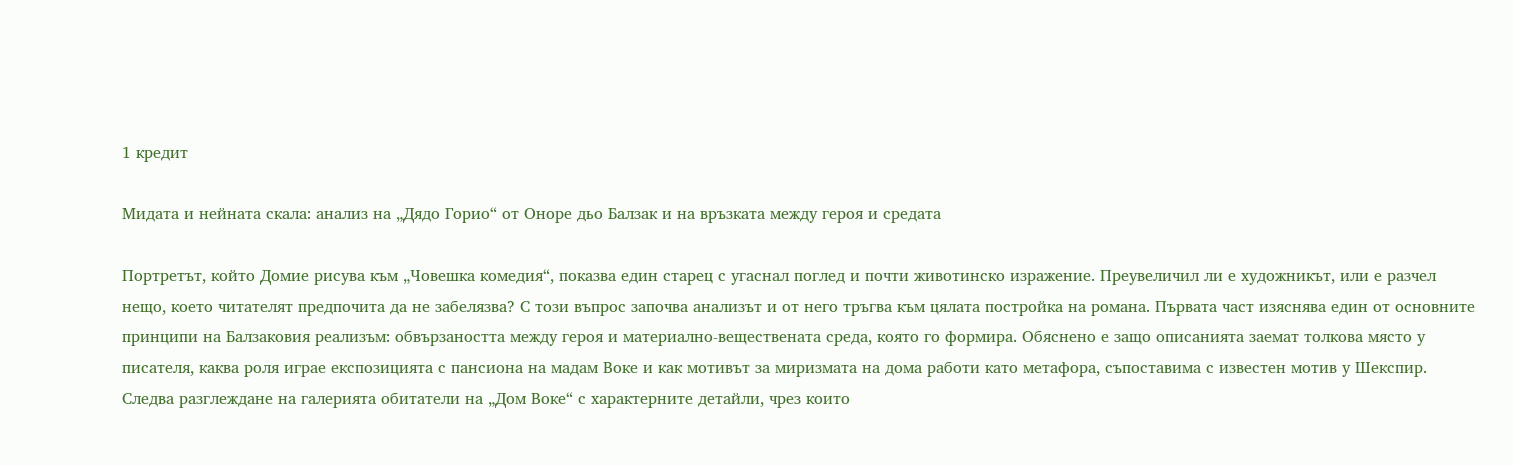1 кредит

Мидата и нейната скала: анализ на „Дядо Горио“ от Оноре дьо Балзак и на връзката между героя и средата

Портретът, който Домие рисува към „Човешка комедия“, показва един старец с угаснал поглед и почти животинско изражение. Преувеличил ли е художникът, или е разчел нещо, което читателят предпочита да не забелязва? С този въпрос започва анализът и от него тръгва към цялата постройка на романа. Първата част изяснява един от основните принципи на Балзаковия реализъм: обвързаността между героя и материално-веществената среда, която го формира. Обяснено е защо описанията заемат толкова място у писателя, каква роля играе експозицията с пансиона на мадам Воке и как мотивът за миризмата на дома работи като метафора, съпоставима с известен мотив у Шекспир. Следва разглеждане на галерията обитатели на „Дом Воке“ с характерните детайли, чрез които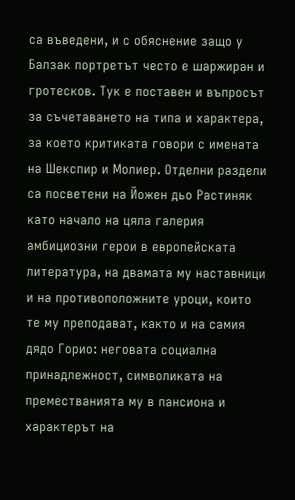са въведени, и с обяснение защо у Балзак портретът често е шаржиран и гротесков. Тук е поставен и въпросът за съчетаването на типа и характера, за което критиката говори с имената на Шекспир и Молиер. Отделни раздели са посветени на Йожен дьо Растиняк като начало на цяла галерия амбициозни герои в европейската литература, на двамата му наставници и на противоположните уроци, които те му преподават, както и на самия дядо Горио: неговата социална принадлежност, символиката на преместванията му в пансиона и характерът на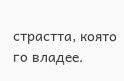страстта, която го владее.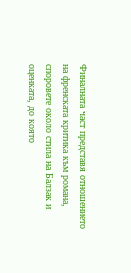Финалната част представя отношението на френската критика към романа, споровете около стила на Балзак и оценката, до която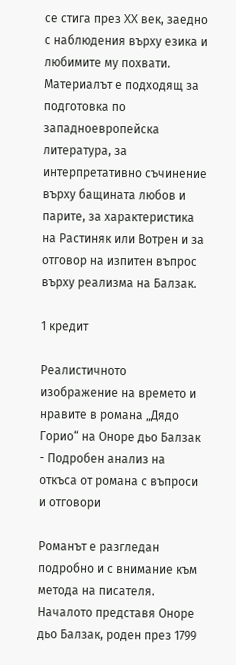се стига през XX век, заедно с наблюдения върху езика и любимите му похвати. Материалът е подходящ за подготовка по западноевропейска литература, за интерпретативно съчинение върху бащината любов и парите, за характеристика на Растиняк или Вотрен и за отговор на изпитен въпрос върху реализма на Балзак.

1 кредит

Реалистичното изображение на времето и нравите в романа „Дядо Горио“ на Оноре дьо Балзак - Подробен анализ на откъса от романа с въпроси и отговори

Романът е разгледан подробно и с внимание към метода на писателя. Началото представя Оноре дьо Балзак, роден през 1799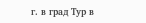г. в град Тур в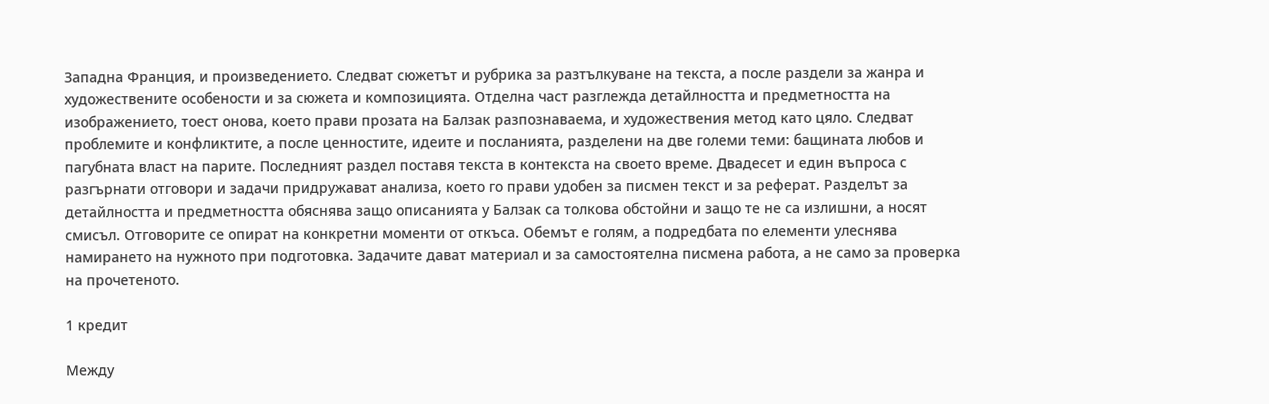Западна Франция, и произведението. Следват сюжетът и рубрика за разтълкуване на текста, а после раздели за жанра и художествените особености и за сюжета и композицията. Отделна част разглежда детайлността и предметността на изображението, тоест онова, което прави прозата на Балзак разпознаваема, и художествения метод като цяло. Следват проблемите и конфликтите, а после ценностите, идеите и посланията, разделени на две големи теми: бащината любов и пагубната власт на парите. Последният раздел поставя текста в контекста на своето време. Двадесет и един въпроса с разгърнати отговори и задачи придружават анализа, което го прави удобен за писмен текст и за реферат. Разделът за детайлността и предметността обяснява защо описанията у Балзак са толкова обстойни и защо те не са излишни, а носят смисъл. Отговорите се опират на конкретни моменти от откъса. Обемът е голям, а подредбата по елементи улеснява намирането на нужното при подготовка. Задачите дават материал и за самостоятелна писмена работа, а не само за проверка на прочетеното.

1 кредит

Между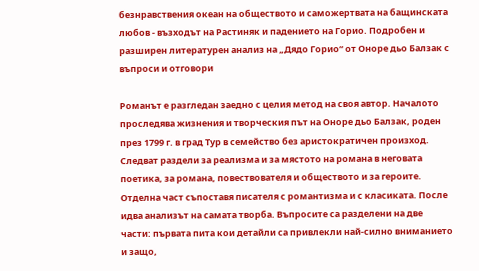безнравствения океан на обществото и саможертвата на бащинската любов - възходът на Растиняк и падението на Горио. Подробен и разширен литературен анализ на „Дядо Горио“ от Оноре дьо Балзак с въпроси и отговори

Романът е разгледан заедно с целия метод на своя автор. Началото проследява жизнения и творческия път на Оноре дьо Балзак, роден през 1799 г. в град Тур в семейство без аристократичен произход. Следват раздели за реализма и за мястото на романа в неговата поетика, за романа, повествователя и обществото и за героите. Отделна част съпоставя писателя с романтизма и с класиката. После идва анализът на самата творба. Въпросите са разделени на две части: първата пита кои детайли са привлекли най-силно вниманието и защо,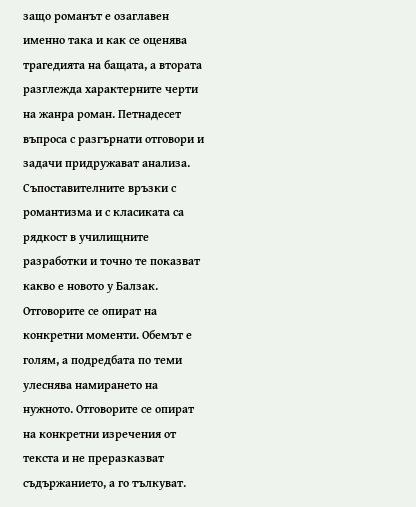защо романът е озаглавен именно така и как се оценява трагедията на бащата, а втората разглежда характерните черти на жанра роман. Петнадесет въпроса с разгърнати отговори и задачи придружават анализа. Съпоставителните връзки с романтизма и с класиката са рядкост в училищните разработки и точно те показват какво е новото у Балзак. Отговорите се опират на конкретни моменти. Обемът е голям, а подредбата по теми улеснява намирането на нужното. Отговорите се опират на конкретни изречения от текста и не преразказват съдържанието, а го тълкуват.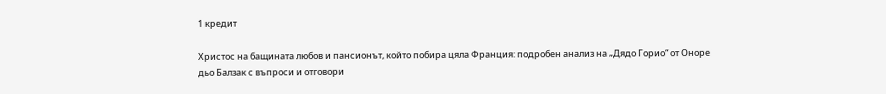1 кредит

Христос на бащината любов и пансионът, който побира цяла Франция: подробен анализ на „Дядо Горио“ от Оноре дьо Балзак с въпроси и отговори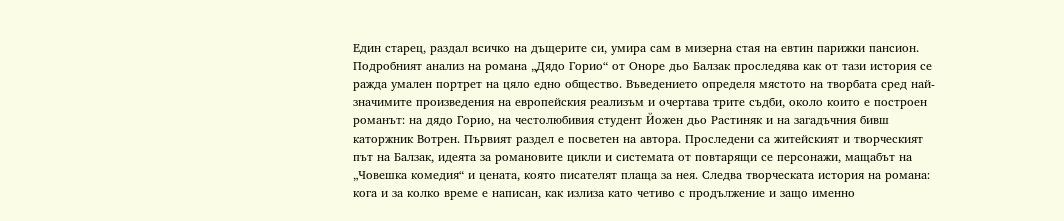Един старец, раздал всичко на дъщерите си, умира сам в мизерна стая на евтин парижки пансион. Подробният анализ на романа „Дядо Горио“ от Оноре дьо Балзак проследява как от тази история се ражда умален портрет на цяло едно общество. Въведението определя мястото на творбата сред най-значимите произведения на европейския реализъм и очертава трите съдби, около които е построен романът: на дядо Горио, на честолюбивия студент Йожен дьо Растиняк и на загадъчния бивш каторжник Вотрен. Първият раздел е посветен на автора. Проследени са житейският и творческият път на Балзак, идеята за романовите цикли и системата от повтарящи се персонажи, мащабът на „Човешка комедия“ и цената, която писателят плаща за нея. Следва творческата история на романа: кога и за колко време е написан, как излиза като четиво с продължение и защо именно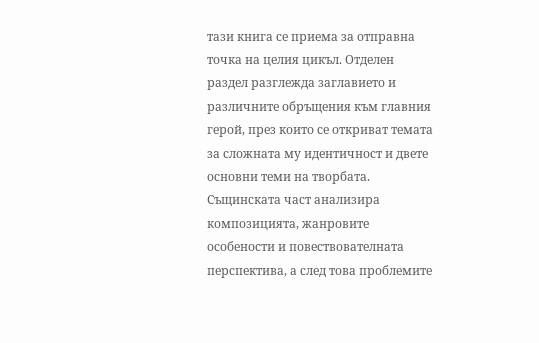тази книга се приема за отправна точка на целия цикъл. Отделен раздел разглежда заглавието и различните обръщения към главния герой, през които се откриват темата за сложната му идентичност и двете основни теми на творбата. Същинската част анализира композицията, жанровите особености и повествователната перспектива, а след това проблемите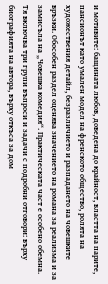и мотивите: бащината любов, доведена до крайност, властта на парите, пансионът като умален модел на френското общество, ролята на художествения детайл, безразличието и разпадането на човешките връзки. Обособен раздел оценява значението на романа за реализма и за замисъла на „Човешка комедия“. Практическата част е особено обемна. Тя включва три групи въпроси и задачи с подробни отговори: върху биографията на автора, върху откъса за дом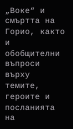„Воке“ и смъртта на Горио, както и обобщителни въпроси върху темите, героите и посланията на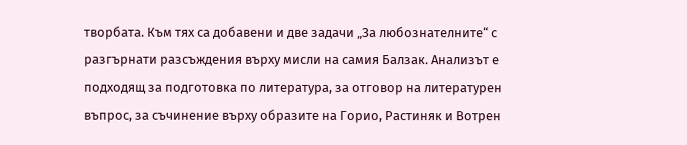творбата. Към тях са добавени и две задачи „За любознателните“ с разгърнати разсъждения върху мисли на самия Балзак. Анализът е подходящ за подготовка по литература, за отговор на литературен въпрос, за съчинение върху образите на Горио, Растиняк и Вотрен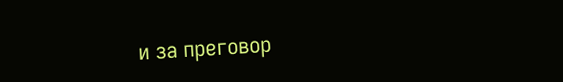и за преговор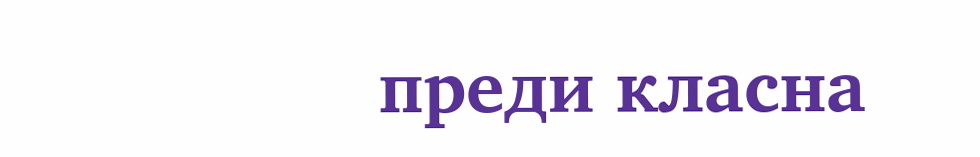преди класна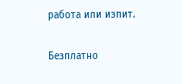работа или изпит.

Безплатно